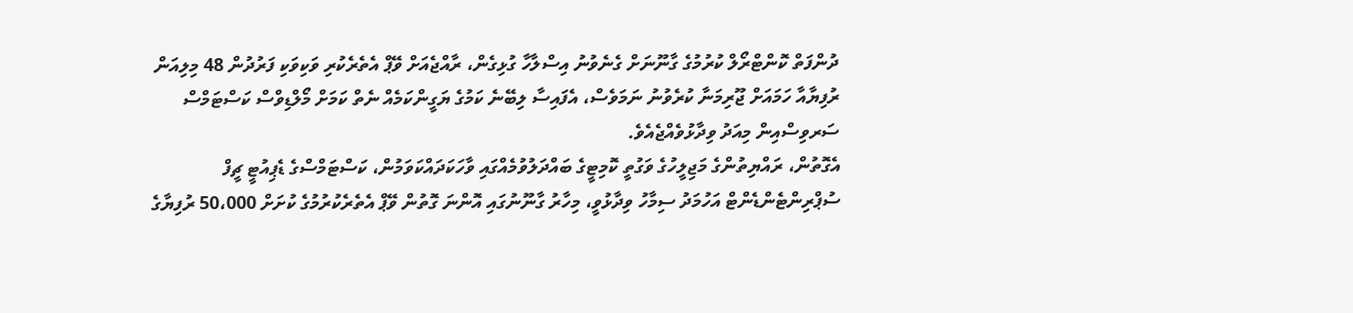ދުންފަތް ކޮންޓްރޯލް ކުރުމުގެ ގާނޫނަށް ގެނެވުނު އިސްލާހާ ގުޅިގެން، ރާއްޖެއަށް ވޭޕް އެތެރެކުރި ވަކިވަކި ފަރުދުން 48 މިލިއަން ރުފިޔާއާ ހަމައަށް ޖޫރިމަނާ ކުރެވުނު ނަމަވެސް، އެފައިސާ ލިބޭނެ ކަމުގެ ޔަގީންކަމެއް ނެތް ކަމަށް މޯލްޑިވްސް ކަސްޓަމްސް ސަރވިސްއިން މިއަދު ވިދާޅުވެއްޖެއެވެ.
އެގޮތުން، ރައްޔިތުންގެ މަޖިލީހުގެ ވަގުތީ ކޮމިޓީގެ ބައްދަލުވުމެއްގައި ވާހަކަދައްކަވަމުން، ކަސްޓަމްސްގެ ޑެޕިއުޓީ ޗީފް ސުޕްރިންޓެންޑެންޓް އަހުމަދު ސިމާހު ވިދާޅުވީ، މިހާރު ގާނޫނުގައި އޮންނަ ގޮތުން ވޭޕް އެތެރެކުރުމުގެ ކުށަށް 50،000 ރުފިޔާގެ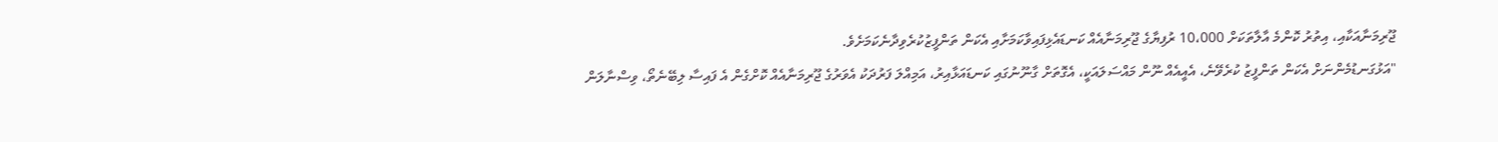ޖޫރިމަނާއަކާއި، އިތުރު ކޮންމެ އާލާތަކަށް 10،000 ރުފިޔާގެ ޖޫރިމަނާއެއް ކަނޑައެޅިފައިވާކަމަށާއި އެކަން ތަންފީޒުކުރެވިދާނެކަމަށެވެ.
"އަޅުގަނޑުމެންނަށް އެކަން ތަންފީޒު ކުރެވޭނެ، އެއީއެއް ނޫން މައްސަލައަކީ، އެގޮތަށް ގާނޫނުގައި ކަނޑައަޅާއިރު، އަމިއްލަ ފަރުދަކު އެވަރުގެ ޖޫރިމަނާއެއް ކޮށްގެން އެ ފައިސާ ލިބޭނެތޯ، ވިސްނާލަން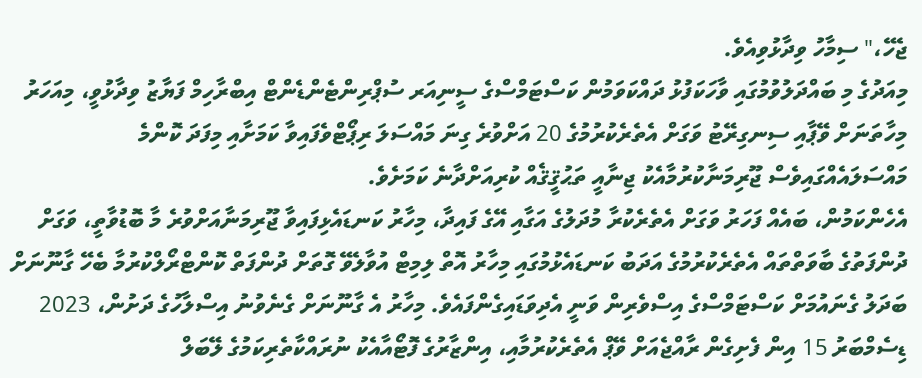ޖެހޭ،" ސިމާހު ވިދާޅުވިއެވެ.
މިއަދުގެ މި ބައްދަލުވުމުގައި ވާހަކަފުޅު ދައްކަވަމުން ކަސްޓަމްސްގެ ސީނިއަރ ސުޕްރިންޓެންޑެންޓް އިބްރާހިމް ފަޔާޒު ވިދާޅުވީ، މިއަހަރު މިހާތަނަށް ވޭޕާއި ސިނގިރޭޓު ވަގަށް އެތެރެކުރުމުގެ 20 އަށްވުރެ ގިނަ މައްސަލަ ރިޕޯޓްވެފައިވާ ކަމަށާއި މިފަދަ ކޮންމެ މައްސަލައެއްގައިވެސް ޖޫރިމަނާކުރުމާއެކު ޖިނާއީ ތަޙުޤީޤެއް ކުރިއަށްދާނެ ކަމަށެވެ.
އެހެންކަމުން، ބައެއް ފަހަރު ވަގަށް އެތެރެކުރާ މުދަލުގެ އަގާއި އޭގެ ފައިދާ، މިހާރު ކަނޑައެޅިފައިވާ ޖޫރިމަނާއަށްވުރެ މާ ބޮޑުވާތީ، ވަގަށް ދުންފަތުގެ ބާވަތްތައް އެތެރެކުރުމުގެ އަދަބު ކަނޑައެޅުމުގައި މިހާރު އޮތް ލިމިޓް އުވާލެވޭ ގޮތަށް ދުންފަތް ކޮންޓްރޯލްކުރުމާ ބެހޭ ގާނޫނަށް ބަދަލު ގެނައުމަށް ކަސްޓަމްސްގެ އިސްވެރިން ވަނީ އެދިވަޑައިގެންފައެވެ. މިހާރު އެ ގާނޫނަށް ގެނެވުނު އިސްލާހުގެ ދަށުން، 2023 ޑިސެމްބަރު 15 އިން ފެށިގެން ރާއްޖެއަށް ވޭޕް އެތެރެކުރުމާއި، އިންޒާރުގެ ފޮޓޯއާއެކު ނުރައްކާތެރިކަމުގެ ލޭބަލް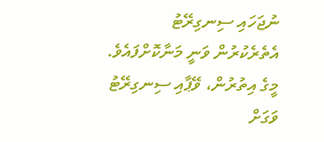ނުޖަހައި ސިނގިރޭޓު އެތެރެކުރުން ވަނީ މަނާކޮށްފައެވެ.
މީގެ އިތުރުން، ވޭޕާއި ސިނގިރޭޓު ވަގަށް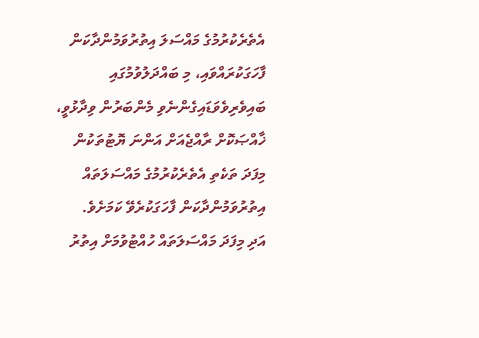އެތެރެކުރުމުގެ މައްސަލަ އިތުރުވަމުންދާކަން ފާހަގަކުރައްވައި، މި ބައްދަލުވުމުގައި ބައިވެރިވެވަޑައިގެންނެވި މެންބަރުން ވިދާޅުވީ، ޚާއްޞަކޮށް ރާއްޖެއަށް އަންނަ ޔޮޓުތަކުން މިފަދަ ތަކެތި އެތެރެކުރުމުގެ މައްސަލަތައް އިތުރުވަމުންދާކަން ފާހަގަކުރެވޭ ކަމަށެވެ.
އަދި މިފަދަ މައްސަލަތައް ހުއްޓުވުމަށް އިތުރު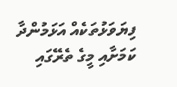ފިޔަވަޅުތަކެއް އަޅަމުންދާ ކަމަށާއި މީގެ ތެރޭގައި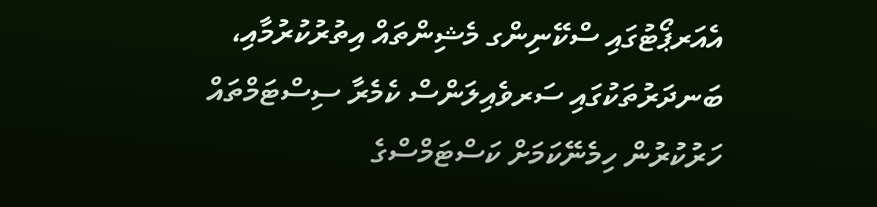އެއަރޕޯޓުގައި ސްކޭނިންގ މެޝިންތައް އިތުރުކުރުމާއި، ބަނދަރުތަކުގައި ސަރވެއިލަންސް ކެމެރާ ސިސްޓަމްތައް ހަރުކުރުން ހިމެނޭކަމަށް ކަސްޓަމްސްގެ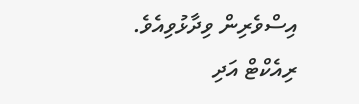އިސްވެރިން ވިދާޅުވިއެވެ.
ރިއެކްޓް އަދި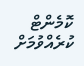ކޮމެންޓް ކުރެއްވުމަށް